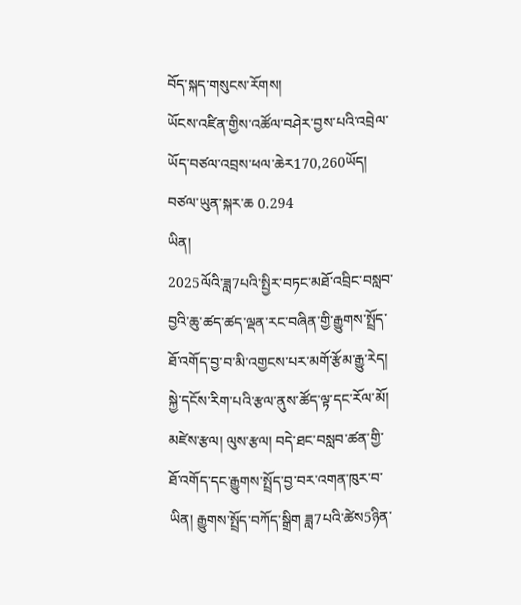བོད་སྐད་གསུངས་རོགས།
ཡོངས་འཛིན་གྱིས་འཚོལ་བཤེར་བྱས་པའི་འབྲེལ་ཡོད་བཙལ་འབྲས་ཕལ་ཆེར170,260ཡོད། བཙལ་ཡུན་སྐར་ཆ 0.294
ཡིན།
2025ལོའི་ཟླ7པའི་སྤྱིར་བཏང་མཐོ་འབྲིང་བསླབ་བྱའི་ཆུ་ཚད་ཚད་ལྡན་རང་བཞིན་གྱི་རྒྱུགས་སྤྲོད་ཐོ་འགོད་བྱ་བ་མི་འགྱངས་པར་མགོ་རྩོམ་རྒྱུ་རེད།
སྐྱེ་དངོས་རིག་པའི་རྩལ་ནུས་ཚོད་ལྟ་དང་རོལ་མོ། མཛེས་རྩལ། ལུས་རྩལ། བདེ་ཐང་བསླབ་ཚན་གྱི་ཐོ་འགོད་དང་རྒྱུགས་སྤྲོད་བྱ་བར་འགན་ཁུར་བ་ཡིན། རྒྱུགས་སྤྲོད་བཀོད་སྒྲིག ཟླ7པའི་ཚེས5ཉིན་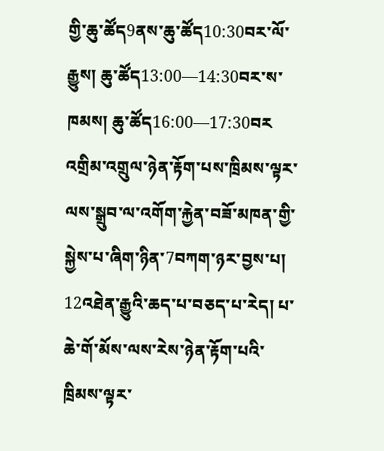གྱི་ཆུ་ཚོད9ནས་ཆུ་ཚོད10:30བར་ལོ་རྒྱུས། ཆུ་ཚོད13:00—14:30བར་ས་ཁམས། ཆུ་ཚོད16:00—17:30བར
འགྲིམ་འགྲུལ་ཉེན་རྟོག་པས་ཁྲིམས་ལྟར་ལས་སྒྲུབ་ལ་འགོག་རྐྱེན་བཟོ་མཁན་གྱི་སྐྱེས་པ་ཞིག་ཉིན་7བཀག་ཉར་བྱས་པ།
12འཐེན་རྒྱུའི་ཆད་པ་བཅད་པ་རེད། པ་ཆེ་གོ་མོས་ལས་རེས་ཉེན་རྟོག་པའི་ཁྲིམས་ལྟར་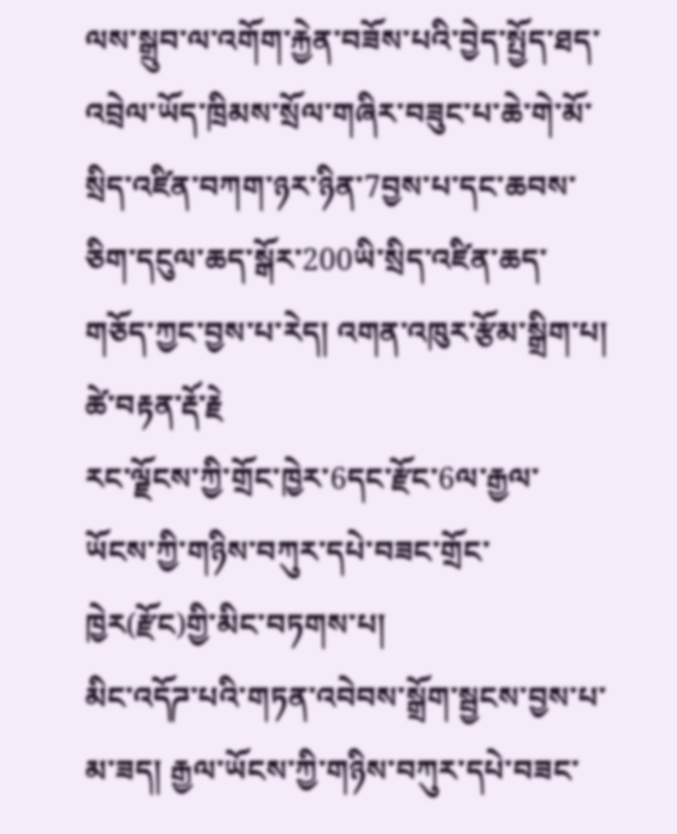ལས་སྒྲུབ་ལ་འགོག་རྐྱེན་བཟོས་པའི་བྱེད་སྤྱོད་ཐད་འབྲེལ་ཡོད་ཁྲིམས་སྲོལ་གཞིར་བཟུང་པ་ཆེ་གེ་མོ་སྲིད་འཛིན་བཀག་ཉར་ཉིན་7བྱས་པ་དང་ཆབས་ཅིག་དངུལ་ཆད་སྒོར་200ཡི་སྲིད་འཛིན་ཆད་གཅོད་ཀྱང་བྱས་པ་རེད། འགན་འཁུར་རྩོམ་སྒྲིག་པ། ཚེ་བརྟན་རྡོ་རྗེ
རང་ལྗོངས་ཀྱི་གྲོང་ཁྱེར་6དང་རྫོང་6ལ་རྒྱལ་ཡོངས་ཀྱི་གཉིས་བཀུར་དཔེ་བཟང་གྲོང་ཁྱེར(རྫོང)གྱི་མིང་བཏགས་པ།
མིང་འདོཌ་པའི་གཏན་འབེབས་སྒྲོག་སྦྱངས་བྱས་པ་མ་ཟད། རྒྱལ་ཡོངས་ཀྱི་གཉིས་བཀུར་དཔེ་བཟང་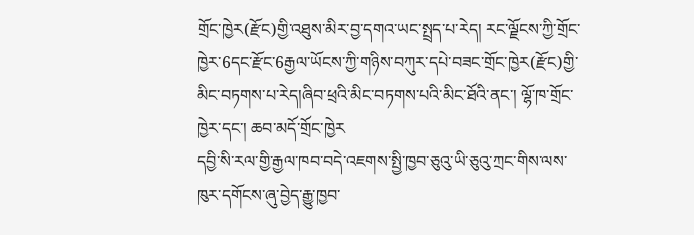གྲོང་ཁྱེར(རྫོང)གྱི་འཐུས་མིར་བྱ་དགའ་ཡང་སྤྲད་པ་རེད། རང་ལྗོངས་ཀྱི་གྲོང་ཁྱེར་6དང་རྫོང་6རྒྱལ་ཡོངས་ཀྱི་གཉིས་བཀུར་དཔེ་བཟང་གྲོང་ཁྱེར(རྫོང)གྱི་མིང་བཏགས་པ་རེད།ཞིབ་ཕྲའི་མིང་བཏགས་པའི་མིང་ཐོའི་ནང་། ལྷོ་ཁ་གྲོང་ཁྱེར་དང་། ཆབ་མདོ་གྲོང་ཁྱེར
དབྱི་སི་རལ་གྱི་རྒྱལ་ཁབ་བདེ་འཇགས་སྤྱི་ཁྱབ་ཅུའུ་ཡི་ཅུའུ་ཀྲང་གིས་ལས་ཁུར་དགོངས་ཞུ་བྱེད་རྒྱུ་ཁྱབ་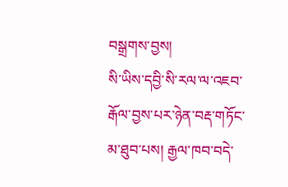བསྒྲགས་བྱས།
སི་ཡིས་དབྱི་སི་རལ་ལ་འཇབ་རྒོལ་བྱས་པར་ཉེན་བརྡ་གཏོང་མ་ཐུབ་པས། རྒྱལ་ཁབ་བདེ་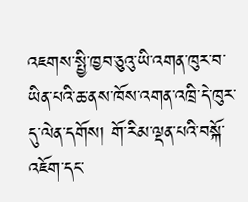འཇགས་སྤྱི་ཁྱབ་ཅུའུ་ཡི་འགན་ཁུར་བ་ཡིན་པའི་ཆ་ནས་ཁོས་འགན་འཁྲི་དེ་ཁུར་དུ་ལེན་དགོས། གོ་རིམ་ལྡན་པའི་བསྐོ་འཇོག་དང་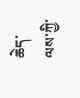ཆེད་ལས་ཀྱི་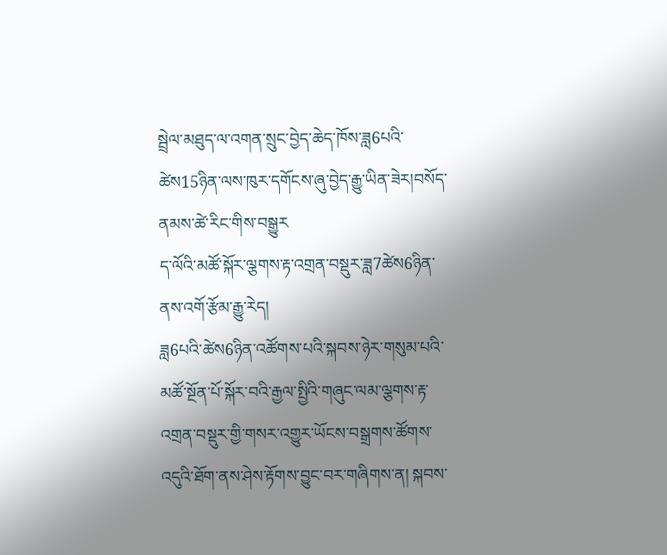སྦྲེལ་མཐུད་ལ་འགན་སྲུང་བྱེད་ཆེད་ཁོས་ཟླ6པའི་ཚེས15ཉིན་ལས་ཁུར་དགོངས་ཞུ་བྱེད་རྒྱུ་ཡིན་ཟེར།བསོད་ནམས་ཚེ་རིང་གིས་བསྒྱུར
ད་ལོའི་མཚོ་སྐོར་ལྕགས་རྟ་འགྲན་བསྡུར་ཟླ7ཚེས6ཉིན་ནས་འགོ་རྩོམ་རྒྱུ་རེད།
ཟླ6པའི་ཚེས6ཉིན་འཚོགས་པའི་སྐབས་ཉེར་གསུམ་པའི་མཚོ་སྔོན་པོ་སྐོར་བའི་རྒྱལ་སྤྱིའི་གཞུང་ལམ་ལྕགས་རྟ་འགྲན་བསྡུར་གྱི་གསར་འགྱུར་ཡོངས་བསྒྲགས་ཚོགས་འདུའི་ཐོག་ནས་ཤེས་རྟོགས་བྱུང་བར་གཞིགས་ན། སྐབས་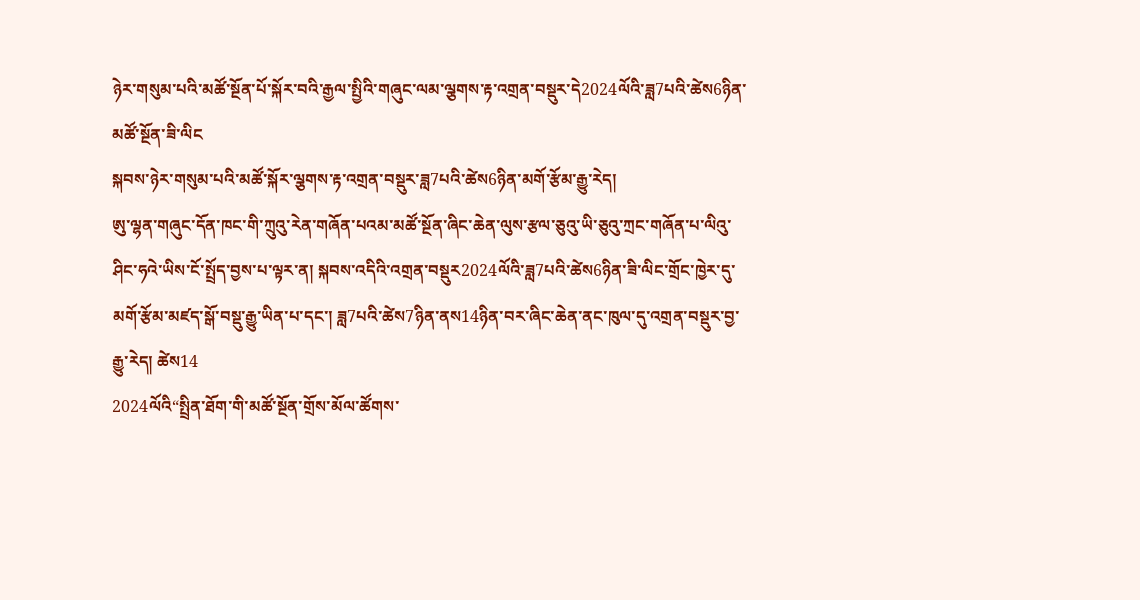ཉེར་གསུམ་པའི་མཚོ་སྔོན་པོ་སྐོར་བའི་རྒྱལ་སྤྱིའི་གཞུང་ལམ་ལྕགས་རྟ་འགྲན་བསྡུར་དེ2024ལོའི་ཟླ7པའི་ཚེས6ཉིན་མཚོ་སྔོན་ཟི་ལིང
སྐབས་ཉེར་གསུམ་པའི་མཚོ་སྐོར་ལྕགས་རྟ་འགྲན་བསྡུར་ཟླ7པའི་ཚེས6ཉིན་མགོ་རྩོམ་རྒྱུ་རེད།
ཨུ་ལྷན་གཞུང་དོན་ཁང་གི་ཀྲུའུ་རེན་གཞོན་པའམ་མཚོ་སྔོན་ཞིང་ཆེན་ལུས་རྩལ་ཅུའུ་ཡི་ཅུའུ་ཀྲང་གཞོན་པ་ལིའུ་ཤིང་ཧའེ་ཡིས་ངོ་སྤྲོད་བྱས་པ་ལྟར་ན། སྐབས་འདིའི་འགྲན་བསྡུར2024ལོའི་ཟླ7པའི་ཚེས6ཉིན་ཟི་ལིང་གྲོང་ཁྱེར་དུ་མགོ་རྩོམ་མཛད་སྒོ་བསྡུ་རྒྱུ་ཡིན་པ་དང་། ཟླ7པའི་ཚེས7ཉིན་ནས14ཉིན་བར་ཞིང་ཆེན་ནང་ཁུལ་དུ་འགྲན་བསྡུར་བྱ་རྒྱུ་རེད། ཚེས14
2024ལོའི“སྤྲིན་ཐོག་གི་མཚོ་སྔོན་གྲོས་མོལ་ཚོགས་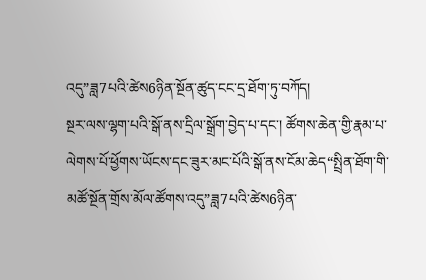འདུ”ཟླ7པའི་ཚེས6ཉིན་སྔོན་ཚུད་ངང་དྲ་ཐོག་ཏུ་བཀོད།
སྔར་ལས་ལྷག་པའི་སྒོ་ནས་དྲིལ་སྒྲོག་བྱེད་པ་དང་། ཚོགས་ཆེན་གྱི་རྣམ་པ་ལེགས་པོ་ཕྱོགས་ཡོངས་དང་ཟུར་མང་པོའི་སྒོ་ནས་ངོམ་ཆེད“སྤྲིན་ཐོག་གི་མཚོ་སྔོན་གྲོས་མོལ་ཚོགས་འདུ”ཟླ7པའི་ཚེས6ཉིན་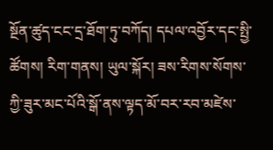སྔོན་ཚུད་ངང་དྲ་ཐོག་ཏུ་བཀོད། དཔལ་འབྱོར་དང་སྤྱི་ཚོགས། རིག་གནས། ཡུལ་སྐོར། ཟས་རིགས་སོགས་ཀྱི་ཟུར་མང་པོའི་སྒོ་ནས་ལྟད་མོ་བར་རབ་མཛེས་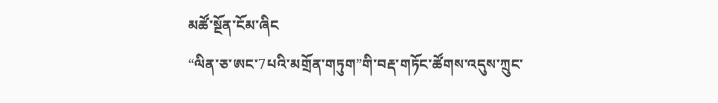མཚོ་སྔོན་ངོམ་ཞིང
“ལིན་ཅ་ཨང་7པའི་མགྲོན་གཏུག”གི་བརྡ་གཏོང་ཚོགས་འདུས་ཀྲུང་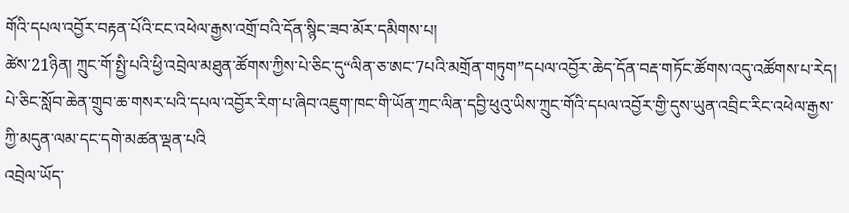གོའི་དཔལ་འབྱོར་བརྟན་པོའི་ངང་འཕེལ་རྒྱས་འགྲོ་བའི་དོན་སྙིང་ཟབ་མོར་དམིགས་པ།
ཚེས་21ཉིན། ཀྲུང་གོ་སྤྱི་པའི་ཕྱི་འབྲེལ་མཐུན་ཚོགས་ཀྱིས་པེ་ཅིང་དུ“ལིན་ཅ་ཨང་7པའི་མགྲོན་གཏུག”དཔལ་འབྱོར་ཆེད་དོན་བརྡ་གཏོང་ཚོགས་འདུ་འཚོགས་པ་རེད། པེ་ཅིང་སློབ་ཆེན་གྲུབ་ཆ་གསར་པའི་དཔལ་འབྱོར་རིག་པ་ཞིབ་འཇུག་ཁང་གི་ཡོན་ཀྲང་ལིན་དབྱི་ཕུའུ་ཡིས་ཀྲུང་གོའི་དཔལ་འབྱོར་གྱི་དུས་ཡུན་འབྲིང་རིང་འཕེལ་རྒྱས་ཀྱི་མདུན་ལམ་དང་དགེ་མཚན་ལྡན་པའི
འབྲེལ་ཡོད་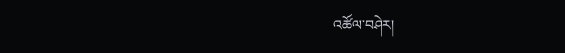འཚོལ་བཤེར།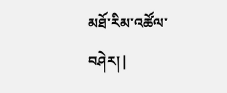མཐོ་རིམ་འཚོལ་བཤེར། |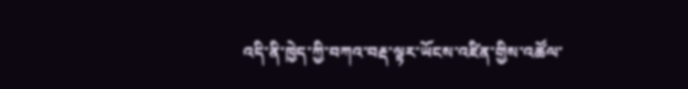འདི་ནི་ཁྱེད་ཀྱི་བཀའ་བརྡ་ལྟར་ཡོངས་འཛིན་གྱིས་འཚོལ་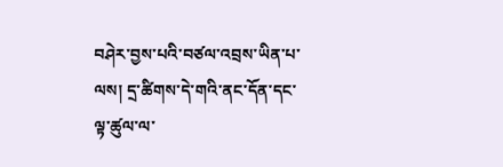བཤེར་བྱས་པའི་བཙལ་འབྲས་ཡིན་པ་ལས། དྲ་ཚིགས་དེ་གའི་ནང་དོན་དང་ལྟ་ཚུལ་ལ་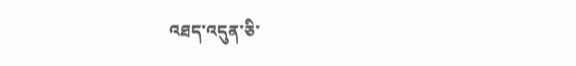འཐད་འདུན་ཅི་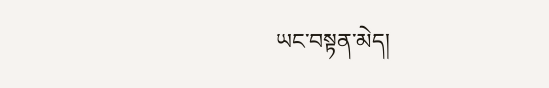ཡང་བསྟན་མེད།